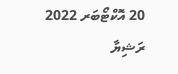20 އޮކްޓޯބަރ 2022
ރަޝިޔާ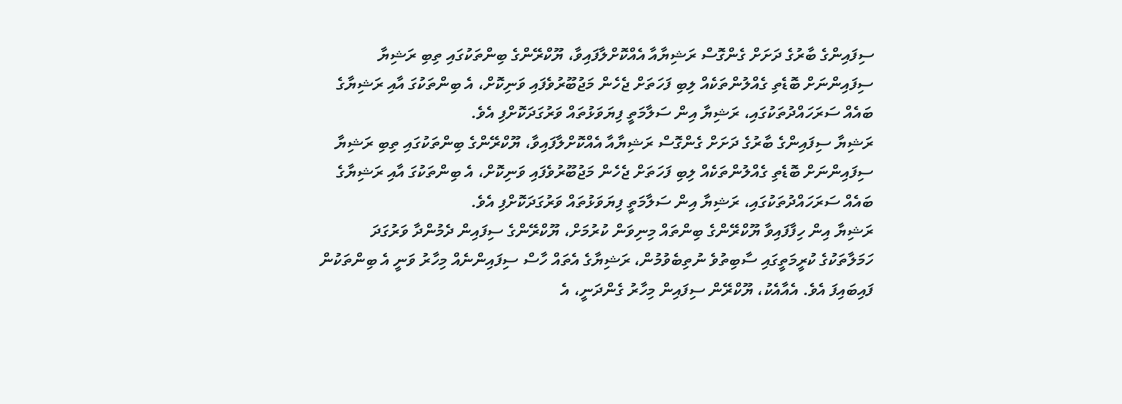ސިފައިންގެ ބާރުގެ ދަށަށް ގެންގޮސް ރަޝިޔާއާ އެއްކޮށްލާފައިވާ، ޔޫކްރޭންގެ ބިންތަކުގައި ތިބި ރަޝިޔާ ސިފައިންނަށް ބޮޑެތި ގެއްލުންތަކެއް ލިބި ފަހަތަށް ޖެހެން މަޖުބޫރުވެފައި ވަނިކޮށް، އެ ބިންތަކުގަ އާއި ރަޝިޔާގެ ބައެއް ސަރަހައްދުތަކުގައި، ރަޝިޔާ އިން ސަލާމަތީ ފިޔަވަޅުތައް ވަރުގަދަކޮށްފި އެވެ.
ރަޝިޔާ ސިފައިންގެ ބާރުގެ ދަށަށް ގެންގޮސް ރަޝިޔާއާ އެއްކޮށްލާފައިވާ، ޔޫކްރޭންގެ ބިންތަކުގައި ތިބި ރަޝިޔާ ސިފައިންނަށް ބޮޑެތި ގެއްލުންތަކެއް ލިބި ފަހަތަށް ޖެހެން މަޖުބޫރުވެފައި ވަނިކޮށް، އެ ބިންތަކުގަ އާއި ރަޝިޔާގެ ބައެއް ސަރަހައްދުތަކުގައި، ރަޝިޔާ އިން ސަލާމަތީ ފިޔަވަޅުތައް ވަރުގަދަކޮށްފި އެވެ.
ރަޝިޔާ އިން ހިފާފައިވާ ޔޫކްރޭންގެ ބިންތައް މިނިވަން ކުރުމަށް، ޔޫކްރޭންގެ ސިފައިން ދެމުންދާ ވަރުގަދަ ހަމަލާތަކުގެ ކުރީމަތީގައި ސާބިތުވެ ނުތިބެވުމުން، ރަޝިޔާގެ އެތައް ހާސް ސިފައިންނެއް މިހާރު ވަނީ އެ ބިންތަކުން ފައިބައިފަ އެވެ. އެއާއެކު، ޔޫކްރޭން ސިފައިން މިހާރު ގެންދަނީ، އެ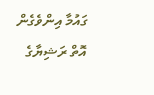ގައުމާ އިންވެގެން އޮތް ރަޝިޔާގެ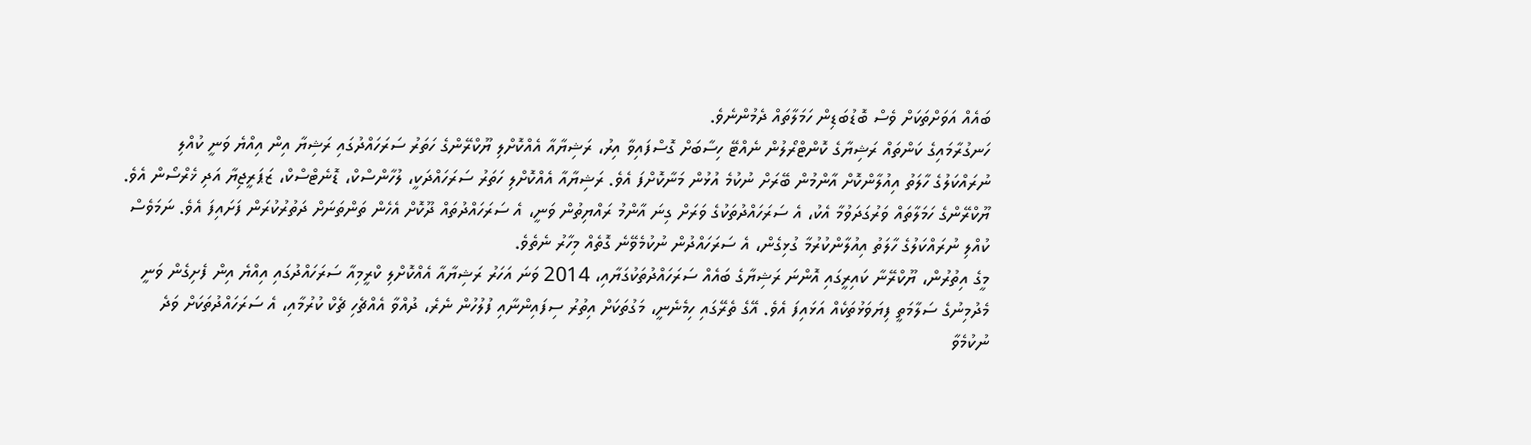ބައެއް އަވަށްތަކަށް ވެސް ބޮޑުބަޑިން ހަމަލާތައް ދެމުންނެވެ.
ހަނގުރާމައިގެ ކަންތައް ރަޝިޔާގެ ކޮންޓްރޯލުން ނެއްޓޭ ހިސާބަށް ގޮސްފައިވާ އިރު، ރަޝިޔާއާ އެއްކޮށްލި ޔޫކްރޭންގެ ހަތަރު ސަރަހައްދުގައި ރަޝިޔާ އިން އިއްޔެ ވަނީ ކުއްލި ނުރައްކަލުގެ ހާލަތު އިއުލާންކޮށް އާންމުން ބޭރަށް ނުކުމެ އުޅުން މަނާކޮށްފަ އެވެ. ރަޝިޔާއާ އެއްކޮށްލި ހަތަރު ސަރަހައްދަކީ، ލުހާންސްކް، ޑޮނެޓްސްކް، ޒަޕަރީޖިޔާ އަދި ޚެރްސޯން އެވެ.
ޔޫކްރޭންގެ ހަމަލާތައް ވަރުގަދަވުމާ އެކު، އެ ސަރަހައްދުތަކުގެ ވަރަށް ގިނަ އާންމު ރައްޔިތުން ވަނީ، އެ ސަރަހައްދުތައް ދޫކޮށް އެހެން ތަންތަނަށް ދަތުރުކުރަން ފަށައިފަ އެވެ. ނަމަވެސް ކުއްލި ނުރައްކަލުގެ ހާލަތު އިއުލާންކުރުމާ ގުޅިގެން، އެ ސަރަހައްދުން ނުކުމެވޭނެ ގޮތެއް މިހާރު ނެތެވެ.
މީގެ އިތުރުން، ޔޫކްރޭނާ ކައިރީގައި އޮންނަ ރަޝިޔާގެ ބައެއް ސަރަހައްދުތަކުގަޔާއި، 2014 ވަނަ އަހަރު ރަޝިޔާއާ އެއްކޮށްލި ކްރީމިއާ ސަރަހައްދުގައި އިއްޔެ އިން ފެށިގެން ވަނީ މެދުމިނުގެ ސަލާމަތީ ފިޔަވަޅުތަކެއް އަޅައިފަ އެވެ. އޭގެ ތެރޭގައި ހިމެނެނީ، މަގުތަކަށް އިތުރު ސިފައިންނާއި ފުލުހުން ނެރެ، ދުއްވާ އެއްޗެހި ޗެކް ކުރުމާއި، އެ ސަރަހައްދުތަކަށް ވަދެ ނުކުމެވާ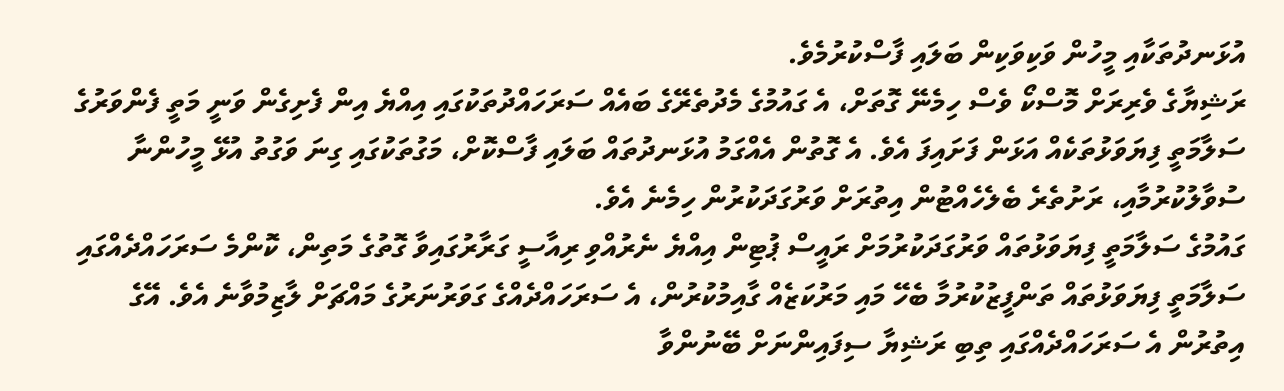އުޅަނދުތަކާއި މީހުން ވަކިވަކިން ބަލައި ފާސްކުރުމެވެ.
ރަޝިޔާގެ ވެރިރަށް މޮސްކޯ ވެސް ހިމެނޭ ގޮތަށް، އެ ގައުމުގެ މެދުތެރޭގެ ބައެއް ސަރަހައްދުތަކުގައި އިއްޔެ އިން ފެށިގެން ވަނީ މަތީ ފެންވަރުގެ ސަލާމަތީ ފިޔަވަޅުތަކެއް އަޅަން ފަށައިފަ އެވެ. އެ ގޮތުން އެއްގަމު އުޅަނދުތައް ބަލައި ފާސްކޮށް، މަގުތަކުގައި ގިނަ ވަގުތު އުޅޭ މީހުންނާ ސުވާލުކުރުމާއި، ރަށުތެރެ ބެލެހެއްޓުން އިތުރަށް ވަރުގަދަކުރުން ހިމެނެ އެވެ.
ގައުމުގެ ސަލާމަތީ ފިޔަވަޅުތައް ވަރުގަދަކުރުމަށް ރައީސް ޕުޓިން އިއްޔެ ނެރުއްވި ރިއާސީ ގަރާރުގައިވާ ގޮތުގެ މަތިން، ކޮންމެ ސަރަހައްދެއްގައި ސަލާމަތީ ފިޔަވަޅުތައް ތަންފީޒުކުރުމާ ބެހޭ މައި މަރުކަޒެއް ގާއިމުކުރުން، އެ ސަރަހައްދެއްގެ ގަވަރުނަރުގެ މައްޗަށް ލާޒިމުވާނެ އެވެ. އޭގެ އިތުރުން އެ ސަރަހައްދެއްގައި ތިބި ރަޝިޔާ ސިފައިންނަށް ބޭނުންވާ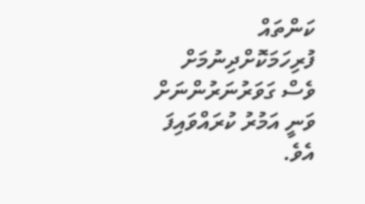ކަންތައް ފުރިހަމަކޮށްދިނުމަށް ވެސް ގަވަރުނަރުންނަށް ވަނީ އަމުރު ކުރައްވައިފަ އެވެ.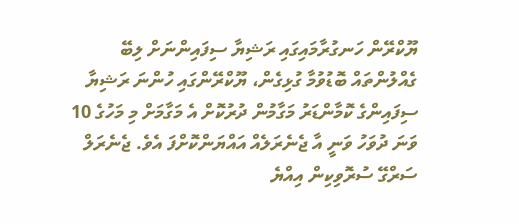ޔޫކްރޭން ހަނގުރާމައިގައި ރަޝިޔާ ސިފައިންނަށް ލިބޭ ގެއްލުންތައް ބޮޑުވުމާ ގުޅިގެން، ޔޫކްރޭންގައި ހުންނަ ރަޝިޔާ ސިފައިންގެ ކޮމާންޑަރު މަގާމުން ދުރުކޮށް އެ މަގާމަށް މި މަހުގެ 10 ވަނަ ދުވަހު ވަނީ އާ ޖެނެރަލެއް އައްޔަންކޮށްފަ އެވެ. ޖެނެރަލް ސަރްގޭ ސުރޮވިކިން އިއްޔެ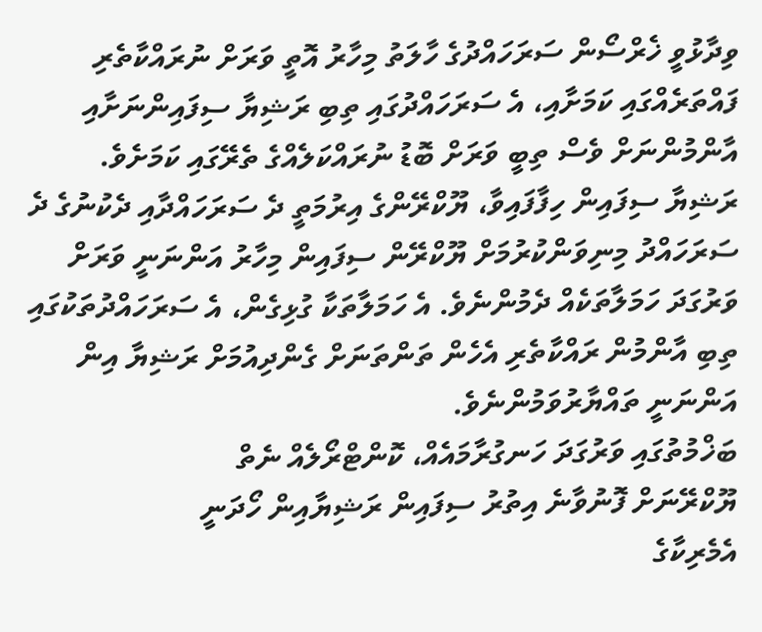ވިދާޅުވީ ޚެރްސޯން ސަރަހައްދުގެ ހާލަތު މިހާރު އޮތީ ވަރަށް ނުރައްކާތެރި ފައްތަރެއްގައި ކަމަށާއި، އެ ސަރަހައްދުގައި ތިބި ރަޝިޔާ ސިފައިންނަށާއި އާންމުންނަށް ވެސް ތިބީ ވަރަށް ބޮޑު ނުރައްކަލެއްގެ ތެރޭގައި ކަމަށެވެ.
ރަޝިޔާ ސިފައިން ހިފާފައިވާ، ޔޫކްރޭންގެ އިރުމަތީ ދެ ސަރަހައްދާއި ދެކުނުގެ ދެ ސަރަހައްދު މިނިވަންކުރުމަށް ޔޫކްރޭން ސިފައިން މިހާރު އަންނަނީ ވަރަށް ވަރުގަދަ ހަމަލާތަކެއް ދެމުންނެވެ. އެ ހަމަލާތަކާ ގުޅިގެން، އެ ސަރަހައްދުތަކުގައި ތިބި އާންމުން ރައްކާތެރި އެހެން ތަންތަނަށް ގެންދިއުމަށް ރަޝިޔާ އިން އަންނަނީ ތައްޔާރުވަމުންނެވެ.
ބަޚްމުތުގައި ވަރުގަދަ ހަނގުރާމައެއް، ކޮންޓްރޯލެއް ނެތް
ޔޫކްރޭނަށް ފޮނުވާނެ އިތުރު ސިފައިން ރަޝިޔާއިން ހޯދަނީ
އެމެރިކާގެ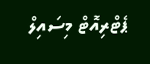ޕެޓްރިއޮޓް މިސައިލް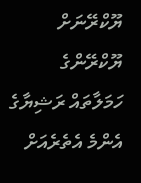ޔޫކްރޭނަށް
ޔޫކްރޭންގެ ހަމަލާތައް ރަޝިޔާގެ އެންމެ އެތެރެއަށް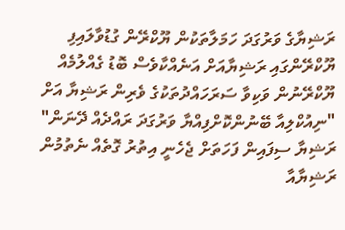ރަޝިޔާގެ ވަރުގަދަ ހަމަލާތަކުން ޔޫކްރޭން ގުޑުވާލައިފި
ޔޫކްރޭންގައި ރަޝިޔާއަށް އަނެއްކާވެސް ބޮޑު ގެއްލުމެއް
ޔޫކްރޭނުން ވަކިވާ ސަރަހައްދުތަކުގެ ވެރިން ރަޝިޔާ އަށް
"ނިއުކްލިއާ ބޭނުންކޮށްފިއްޔާ ވަރުގަދަ ރައްދެއް ދޭނަން"
ރަޝިޔާ ސިފައިން ފަހަތަށް ޖެހެނީ އިތުރު ގޮތެއް ނެތުމުން
ރަޝިޔާއާ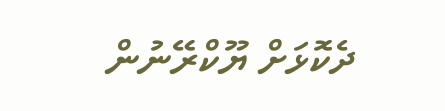ދެކޮޅަށް ޔޫކްރޭނުން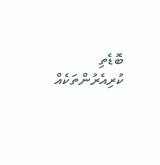ބޮޑެތި ކުރިއެރުންތަކެއް